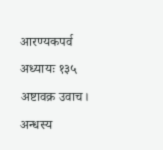आरण्यकपर्व
अध्यायः १३५
अष्टावक्र उवाच।
अन्धस्य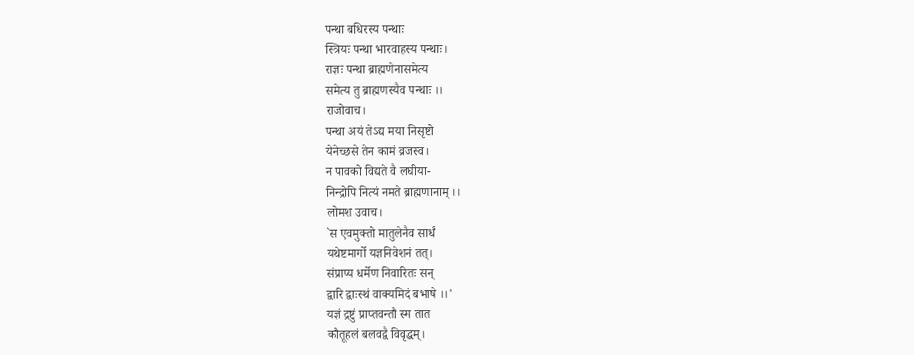पन्था बधिरस्य पन्थाः
स्त्रियः पन्था भारवाहस्य पन्थाः।
राज्ञः पन्था ब्राह्मणेनासमेत्य
समेत्य तु ब्राह्मणस्यैव पन्थाः ।।
राजोवाच।
पन्था अयं तेऽद्य मया निसृष्टो
येनेच्छसे तेन कामं व्रजस्व।
न पावको विद्यते वै लघीया-
निन्द्रोपि नित्यं नमते ब्राह्मणानाम् ।।
लोमश उवाच।
`स एवमुक्तो मातुलेनैव सार्धं
यथेष्टमार्गो यज्ञनिवेशनं तत्।
संप्राप्य धर्मेण निवारितः सन्
द्वारि द्वाःस्थं वाक्यमिदं बभाषे ।।'
यज्ञं द्रष्टुं प्राप्तवन्तौ स्म तात
कौतूहलं बलवद्वै विवृद्धम्।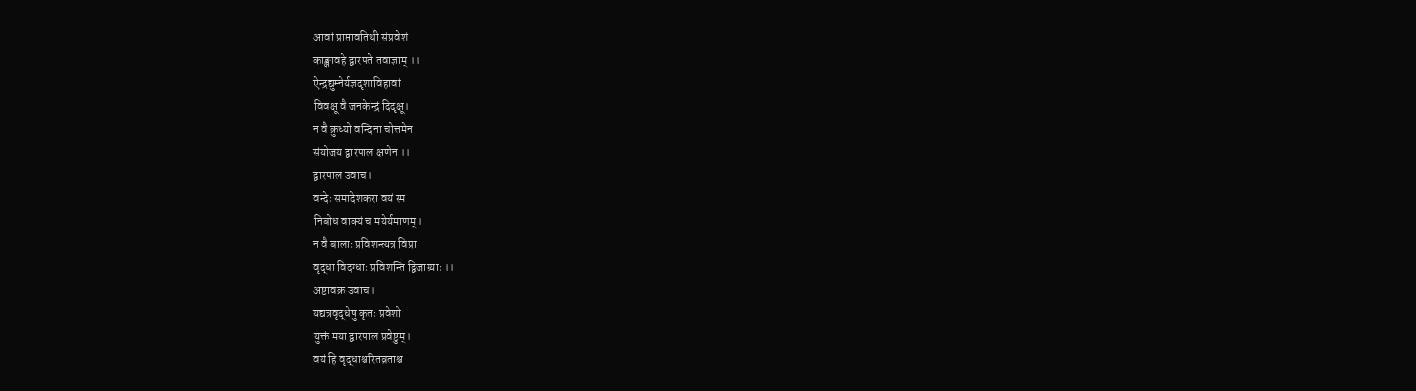आवां प्राप्तावतिथी संप्रवेशं
काङ्क्षावहे द्वारपते तवाज्ञाम् ।।
ऐन्द्रद्युम्नेर्यज्ञदृशाविहावां
विवक्षू वै जनकेन्द्रं दिदृक्षू।
न वै क्रुध्यो वन्दिना चोत्तमेन
संयोजय द्वारपाल क्षणेन ।।
द्वारपाल उवाच।
वन्देः समादेशकरा वयं स्म
निबोध वाक्यं च मयेर्यमाणम्।
न वै बालाः प्रविशन्त्यत्र विप्रा
वृद्धा विदग्धाः प्रविशन्ति द्विजाग्र्याः ।।
अष्टावक्र उवाच।
यद्यत्रवृद्धेषु कृतः प्रवेशो
युक्तं मया द्वारपाल प्रवेष्टुम्।
वयं हि वृद्धाश्चरितव्रताश्च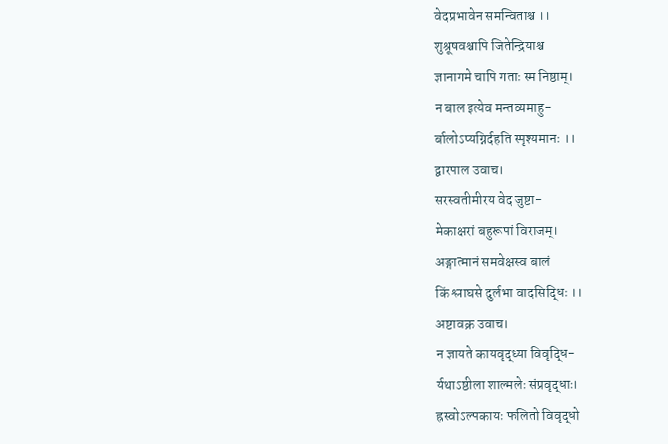वेदप्रभावेन समन्विताश्च ।।
शुश्रूषवश्चापि जितेन्द्रियाश्च
ज्ञानागमे चापि गताः स्म निष्ठाम्।
न बाल इत्येव मन्तव्यमाहु-
र्बालोऽप्यग्निर्दहति स्पृश्यमानः ।।
द्वारपाल उवाच।
सरस्वतीमीरय वेद जुष्टा-
मेकाक्षरां बहुरूपां विराजम्।
अङ्गात्मानं समवेक्षस्व बालं
किं श्लाघसे दुर्लभा वादसिद्धिः ।।
अष्टावक्र उवाच।
न ज्ञायते कायवृद्ध्या विवृद्धि-
र्यथाऽष्ठीला शाल्मलेः संप्रवृद्धाः।
ह्रस्वोऽल्पकायः फलितो विवृद्धो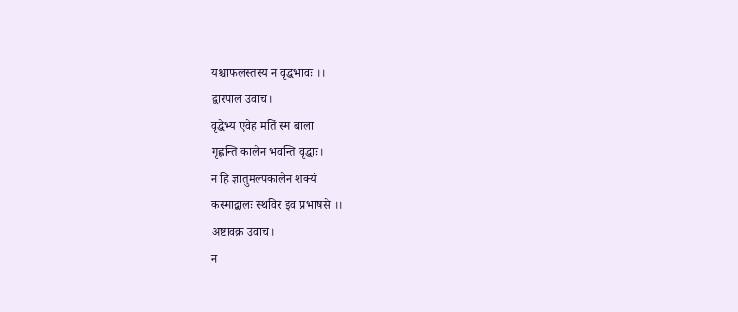यश्चाफलस्तस्य न वृद्धभावः ।।
द्वारपाल उवाच।
वृद्धेभ्य एवेह मतिं स्म बाला
गृह्णन्ति कालेन भवन्ति वृद्धाः।
न हि ज्ञातुमल्पकालेन शक्यं
कस्माद्बालः स्थविर इव प्रभाषसे ।।
अष्टावक्र उवाच।
न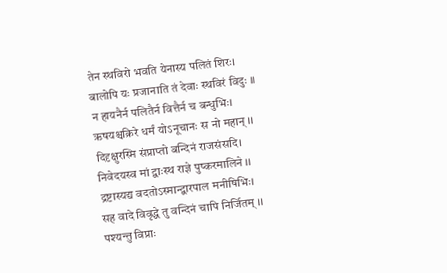तेन स्थविरो भवति येनास्य पलितं शिरः।
बालोपि यः प्रजानाति तं देवाः स्थविरं विदुः ।।
न हायनैर्न पलितैर्न वित्तैर्न च बन्धुभिः।
ऋषयश्चक्रिरे धर्मं योऽनूचानः स नो महान् ।।
दिदृक्षुरस्मि संप्राप्तो बन्दिनं राजसंसदि।
निवेदयस्व मां द्वाःस्थ राज्ञे पुष्करमालिने ।।
द्रष्टास्यद्य वदतोऽस्मान्द्वारपाल मनीषिभिः।
सह वादे विवृद्धे तु वन्दिनं चापि निर्जितम् ।।
पश्यन्तु विप्राः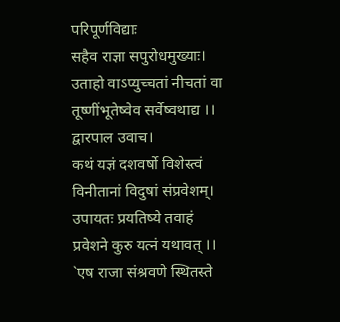परिपूर्णविद्याः
सहैव राज्ञा सपुरोधमुख्याः।
उताहो वाऽप्युच्चतां नीचतां वा
तूष्णींभूतेष्वेव सर्वेष्वथाद्य ।।
द्वारपाल उवाच।
कथं यज्ञं दशवर्षो विशेस्त्वं
विनीतानां विदुषां संप्रवेशम्।
उपायतः प्रयतिष्ये तवाहं
प्रवेशने कुरु यत्नं यथावत् ।।
`एष राजा संश्रवणे स्थितस्ते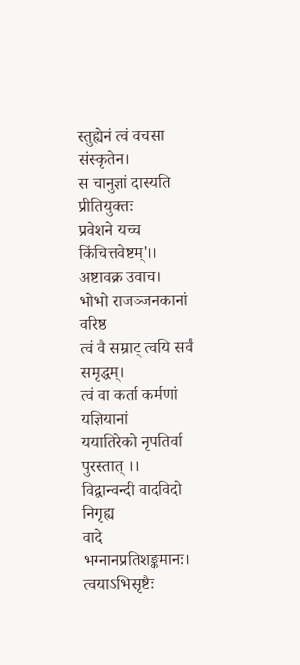स्तुह्येनं त्वं वचसा संस्कृतेन।
स चानुज्ञां दास्यति प्रीतियुक्तः
प्रवेशने यच्च किंचित्तवेष्टम्'।।
अष्टावक्र उवाच।
भोभो राजञ्जनकानां वरिष्ठ
त्वं वै सम्राट् त्वयि सर्वं समृद्धम्।
त्वं वा कर्ता कर्मणां यज्ञियानां
ययातिरेको नृपतिर्वा पुरस्तात् ।।
विद्वान्वन्दी वादविदो निगृह्य
वादे भग्नानप्रतिशङ्कमानः।
त्वयाऽभिसृष्टैः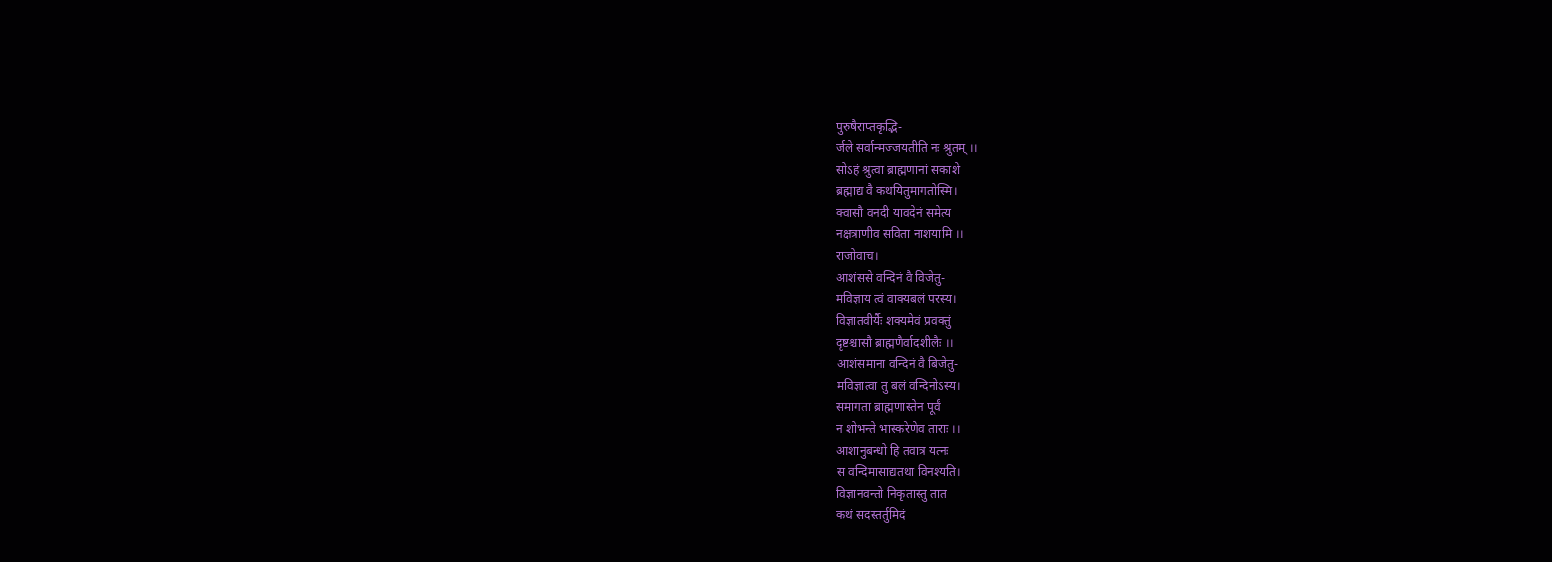पुरुषैराप्तकृद्भि-
र्जले सर्वान्मज्जयतीति नः श्रुतम् ।।
सोऽहं श्रुत्वा ब्राह्मणानां सकाशे
ब्रह्माद्य वै कथयितुमागतोस्मि।
क्वासौ वनदी यावदेनं समेत्य
नक्षत्राणीव सविता नाशयामि ।।
राजोवाच।
आशंससे वन्दिनं वै विजेतु-
मविज्ञाय त्वं वाक्यबलं परस्य।
विज्ञातवीर्यैः शक्यमेवं प्रवक्तुं
दृष्टश्चासौ ब्राह्मणैर्वादशीलैः ।।
आशंसमाना वन्दिनं वै बिजेतु-
मविज्ञात्वा तु बलं वन्दिनोऽस्य।
समागता ब्राह्मणास्तेन पूर्वं
न शोभन्ते भास्करेणेव ताराः ।।
आशानुबन्धो हि तवात्र यत्नः
स वन्दिमासाद्यतथा विनश्यति।
विज्ञानवन्तो निकृतास्तु तात
कथं सदस्तर्तुमिदं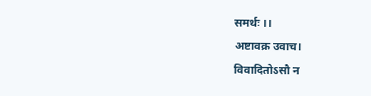समर्थः ।।
अष्टावक्र उवाच।
विवादितोऽसौ न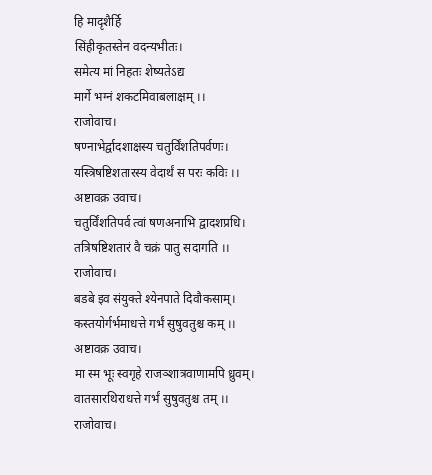हि मादृशैर्हि
सिंहीकृतस्तेन वदन्यभीतः।
समेत्य मां निहतः शेष्यतेऽद्य
मार्गे भग्नं शकटमिवाबलाक्षम् ।।
राजोवाच।
षण्नाभेर्द्वादशाक्षस्य चतुर्विंशतिपर्वणः।
यस्त्रिषष्टिशतारस्य वेदार्थं स परः कविः ।।
अष्टावक्र उवाच।
चतुर्विंशतिपर्व त्वां षणअनाभि द्वादशप्रधि।
तत्रिषष्टिशतारं वै चक्रं पातु सदागति ।।
राजोवाच।
बडबे इव संयुक्ते श्येनपाते दिवौकसाम्।
कस्तयोर्गर्भमाधत्ते गर्भं सुषुवतुश्च कम् ।।
अष्टावक्र उवाच।
मा स्म भूः स्वगृहे राजञ्शात्रवाणामपि ध्रुवम्।
वातसारथिराधत्ते गर्भं सुषुवतुश्च तम् ।।
राजोवाच।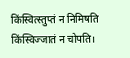किंस्वित्स्तुप्तं न निमिषति किंस्विज्जातं न चोपति।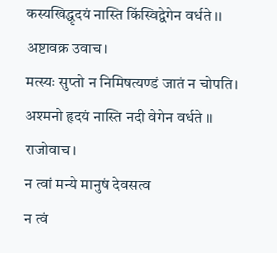कस्यखिद्धृदयं नास्ति किंस्विद्वेगेन वर्धते ।।
अष्टावक्र उवाच।
मत्स्यः सुप्तो न निमिषत्यण्डं जातं न चोपति।
अश्मनो हृदयं नास्ति नदी वेगेन वर्धते ।।
राजोवाच।
न त्वां मन्ये मानुषं देवसत्व
न त्वं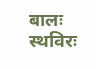बालः स्थविरः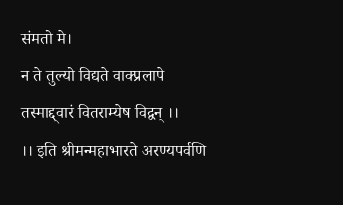संमतो मे।
न ते तुल्यो विद्यते वाक्प्रलापे
तस्माद्द्वारं वितराम्येष विद्वन् ।।
।। इति श्रीमन्महाभारते अरण्यपर्वणि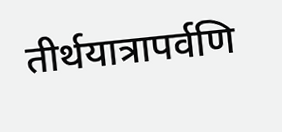तीर्थयात्रापर्वणि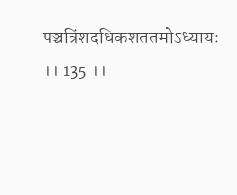पञ्चत्रिंशदधिकशततमोऽध्यायः ।। 135 ।।